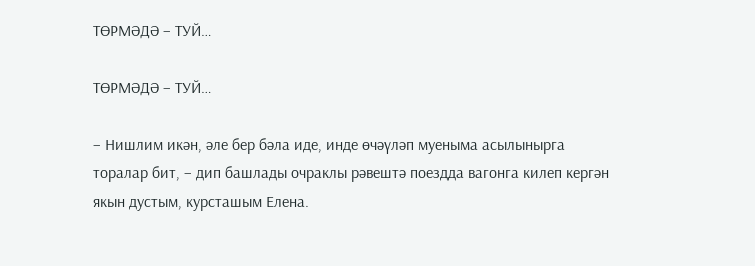ТӨРМӘДӘ – ТУЙ…

ТӨРМӘДӘ – ТУЙ…

– Нишлим икән, әле бер бәла иде, инде өчәүләп муеныма асылынырга торалар бит, – дип башлады очраклы рәвештә поездда вагонга килеп кергән якын дустым, курсташым Елена.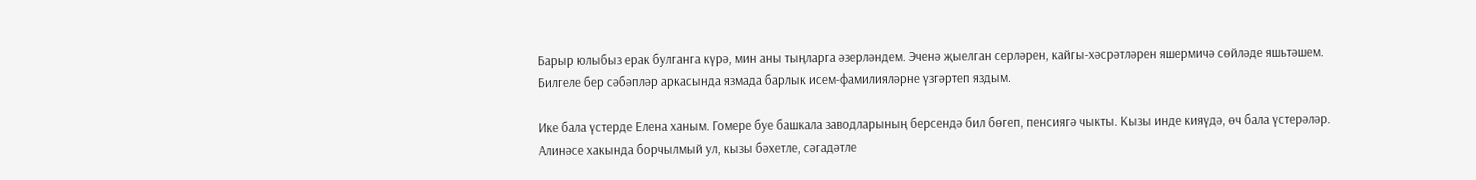Барыр юлыбыз ерак булганга күрә, мин аны тыңларга әзерләндем. Эченә җыелган серләрен, кайгы-хәсрәтләрен яшермичә сөйләде яшьтәшем. Билгеле бер сәбәпләр аркасында язмада барлык исем-фамилияләрне үзгәртеп яздым.

Ике бала үстерде Елена ханым. Гомере буе башкала заводларының берсендә бил бөгеп, пенсиягә чыкты. Кызы инде кияүдә, өч бала үстерәләр. Алинәсе хакында борчылмый ул, кызы бәхетле, сәгадәтле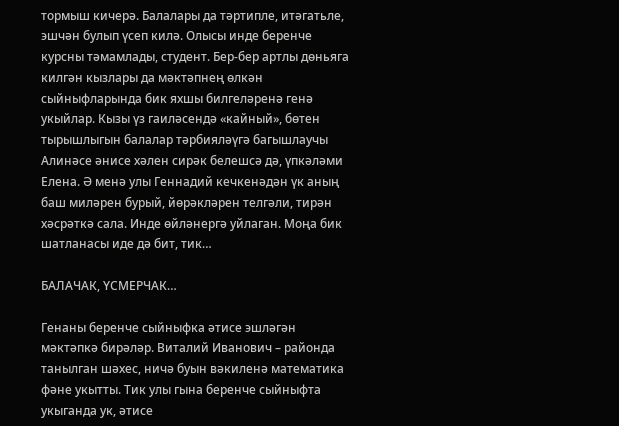тормыш кичерә. Балалары да тәртипле, итәгатьле, эшчән булып үсеп килә. Олысы инде беренче курсны тәмамлады, студент. Бер-бер артлы дөньяга килгән кызлары да мәктәпнең өлкән сыйныфларында бик яхшы билгеләренә генә укыйлар. Кызы үз гаиләсендә «кайный», бөтен тырышлыгын балалар тәрбияләүгә багышлаучы Алинәсе әнисе хәлен сирәк белешсә дә, үпкәләми Елена. Ә менә улы Геннадий кечкенәдән үк аның баш миләрен бурый, йөрәкләрен телгәли, тирән хәсрәткә сала. Инде өйләнергә уйлаган. Моңа бик шатланасы иде дә бит, тик…

БАЛАЧАК, ҮСМЕРЧАК…

Генаны беренче сыйныфка әтисе эшләгән мәктәпкә бирәләр. Виталий Иванович – районда танылган шәхес, ничә буын вәкиленә математика фәне укытты. Тик улы гына беренче сыйныфта укыганда ук, әтисе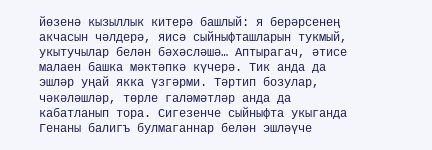йөзенә кызыллык китерә башлый: я берәрсенең акчасын чәлдерә, яисә сыйныфташларын тукмый, укытучылар белән бәхәсләшә… Аптырагач, әтисе малаен башка мәктәпкә күчерә. Тик анда да эшләр уңай якка үзгәрми. Тәртип бозулар, чәкәләшләр, төрле галәмәтләр анда да кабатланып тора. Сигезенче сыйныфта укыганда Генаны балигъ булмаганнар белән эшләүче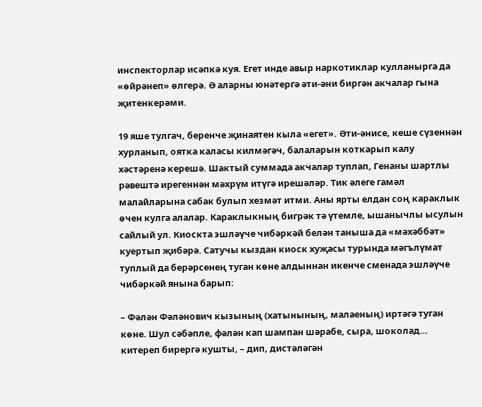инспекторлар исәпкә куя. Егет инде авыр наркотиклар кулланырга да «өйрәнеп» өлгерә. Ә аларны юнәтергә әти-әни биргән акчалар гына җитенкерәми.

19 яше тулгач, беренче җинаятен кыла «егет». Әти-әнисе, кеше сүзеннән хурланып, оятка каласы килмәгәч, балаларын коткарып калу хәстәренә керешә. Шактый суммада акчалар туплап, Генаны шартлы рәвештә ирегеннән мәхрүм итүгә ирешәләр. Тик әлеге гамәл малайларына сабак булып хезмәт итми. Аны ярты елдан соң караклык өчен кулга алалар. Караклыкның бигрәк тә үтемле, ышанычлы ысулын сайлый ул. Киоскта эшләүче чибәркәй белән таныша да «мәхәббәт» куертып җибәрә. Сатучы кыздан киоск хуҗасы турында мәгълүмат туплый да берәрсенең туган көне алдыннан икенче сменада эшләүче чибәркәй янына барып:

– Фәлән Фәләнович кызының (хатынының, малаеның) иртәгә туган көне. Шул сәбәпле, фәлән кап шампан шәрабе, сыра, шоколад… китереп бирергә кушты, – дип, дистәләгән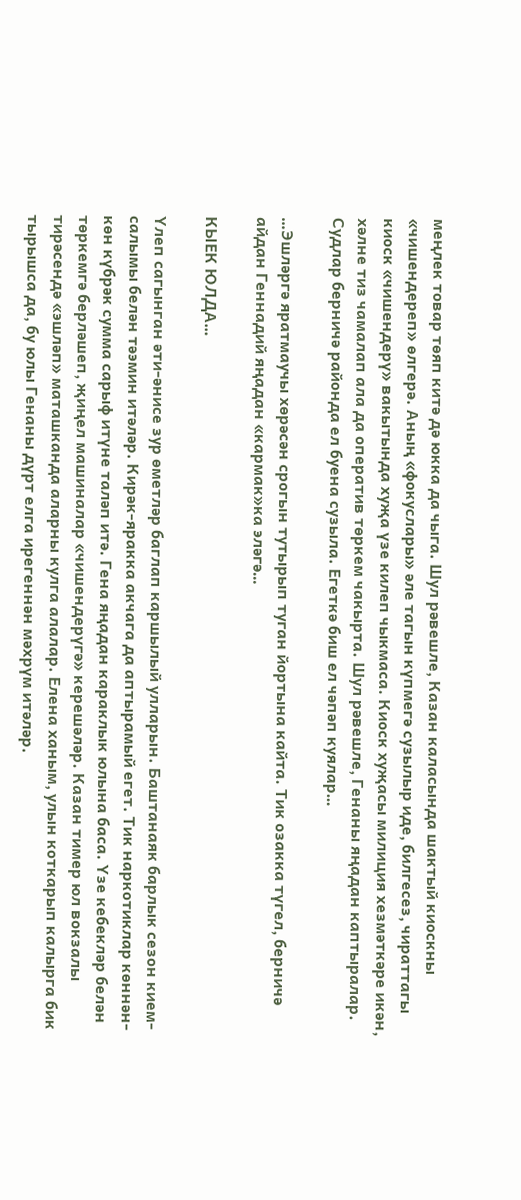меңлек товар төяп китә дә юкка да чыга. Шул рәвешле, Казан каласында шактый киоскны «чишендереп» өлгерә. Аның «фокуслары» әле тагын күпмегә сузылыр иде, билгесез, чираттагы киоск «чишендерү» вакытында хуҗа үзе килеп чыкмаса. Киоск хуҗасы милиция хезмәткәре икән, хәлне тиз чамалап ала да оператив төркем чакырта. Шул рәвешле, Генаны яңадан каптыралар. Судлар берничә районда ел буена сузыла. Егеткә биш ел чәпәп куялар…

…Эшләргә яратмаучы хөрәсән срогын тутырып туган йортына кайта. Тик озакка түгел, берничә айдан Геннадий яңадан «кармак»ка эләгә…

КЫЕК ЮЛДА…

Үлеп сагынган әти-әнисе зур өметләр баглап каршылый улларын. Баштанаяк барлык сезон кием-салымы белән тәэмин итәләр. Кирәк-яракка акчага да аптырамый егет. Тик наркотиклар көннән-көн күбрәк сумма сарыф итүне таләп итә. Гена яңадан караклык юлына баса. Үзе кебекләр белән төркемгә берләшеп, җиңел машиналар «чишендерүгә» керешәләр. Казан тимер юл вокзалы тирәсендә «эшләп» маташканда аларны кулга алалар. Елена ханым, улын коткарып калырга бик тырышса да, бу юлы Генаны дүрт елга ирегеннән мәхрүм итәләр.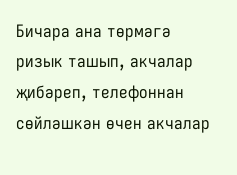Бичара ана төрмәгә ризык ташып, акчалар җибәреп, телефоннан сөйләшкән өчен акчалар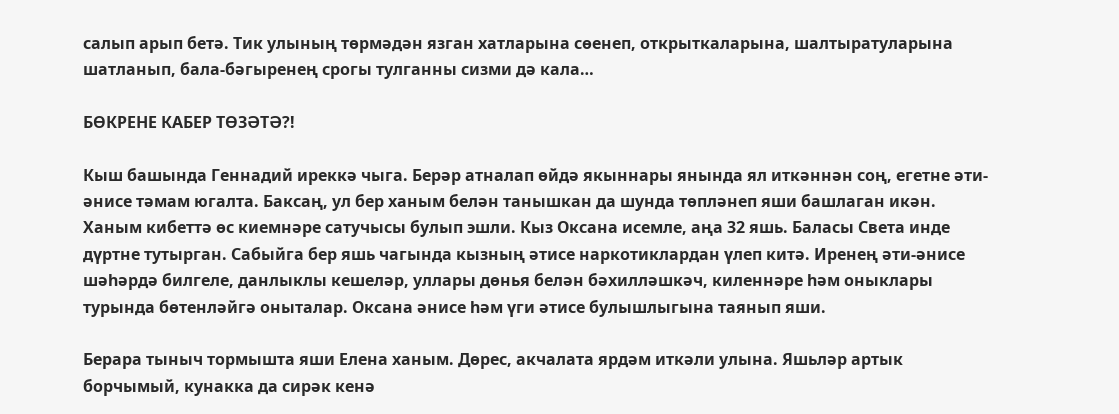салып арып бетә. Тик улының төрмәдән язган хатларына сөенеп, открыткаларына, шалтыратуларына шатланып, бала-бәгыренең срогы тулганны сизми дә кала…

БӨКРЕНЕ КАБЕР ТӨЗӘТӘ?!

Кыш башында Геннадий иреккә чыга. Берәр атналап өйдә якыннары янында ял иткәннән соң, егетне әти-әнисе тәмам югалта. Баксаң, ул бер ханым белән танышкан да шунда төпләнеп яши башлаган икән. Ханым кибеттә өс киемнәре сатучысы булып эшли. Кыз Оксана исемле, аңа 32 яшь. Баласы Света инде дүртне тутырган. Сабыйга бер яшь чагында кызның әтисе наркотиклардан үлеп китә. Иренең әти-әнисе шәһәрдә билгеле, данлыклы кешеләр, уллары дөнья белән бәхилләшкәч, киленнәре һәм оныклары турында бөтенләйгә оныталар. Оксана әнисе һәм үги әтисе булышлыгына таянып яши.

Берара тыныч тормышта яши Елена ханым. Дөрес, акчалата ярдәм иткәли улына. Яшьләр артык борчымый, кунакка да сирәк кенә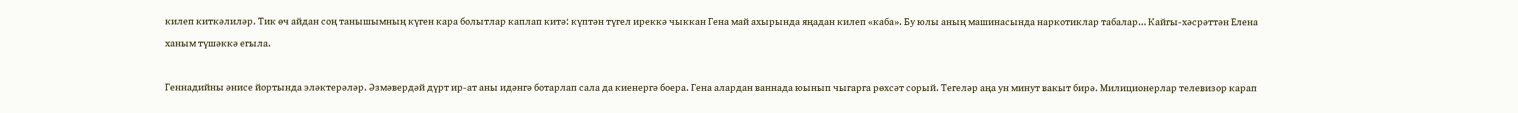килеп киткәлиләр. Тик өч айдан соң танышымның күген кара болытлар каплап китә: күптән түгел иреккә чыккан Гена май ахырында яңадан килеп «каба». Бу юлы аның машинасында наркотиклар табалар… Кайгы-хәсрәттән Елена ханым түшәккә егыла.

Геннадийны әнисе йортында эләктерәләр. Әзмәвердәй дүрт ир-ат аны идәнгә ботарлап сала да киенергә боера. Гена алардан ваннада юынып чыгарга рөхсәт сорый. Тегеләр аңа ун минут вакыт бирә. Милиционерлар телевизор карап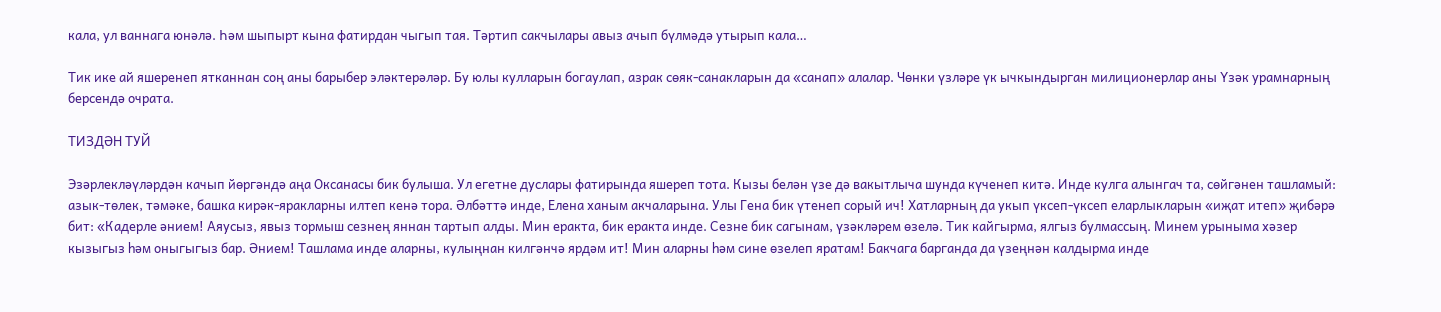кала, ул ваннага юнәлә. Һәм шыпырт кына фатирдан чыгып тая. Тәртип сакчылары авыз ачып бүлмәдә утырып кала…

Тик ике ай яшеренеп ятканнан соң аны барыбер эләктерәләр. Бу юлы кулларын богаулап, азрак сөяк-санакларын да «санап» алалар. Чөнки үзләре үк ычкындырган милиционерлар аны Үзәк урамнарның берсендә очрата.

ТИЗДӘН ТУЙ

Эзәрлекләүләрдән качып йөргәндә аңа Оксанасы бик булыша. Ул егетне дуслары фатирында яшереп тота. Кызы белән үзе дә вакытлыча шунда күченеп китә. Инде кулга алынгач та, сөйгәнен ташламый: азык-төлек, тәмәке, башка кирәк-яракларны илтеп кенә тора. Әлбәттә инде, Елена ханым акчаларына. Улы Гена бик үтенеп сорый ич! Хатларның да укып үксеп-үксеп еларлыкларын «иҗат итеп» җибәрә бит: «Кадерле әнием! Аяусыз, явыз тормыш сезнең яннан тартып алды. Мин еракта, бик еракта инде. Сезне бик сагынам, үзәкләрем өзелә. Тик кайгырма, ялгыз булмассың. Минем урыныма хәзер кызыгыз һәм оныгыгыз бар. Әнием! Ташлама инде аларны, кулыңнан килгәнчә ярдәм ит! Мин аларны һәм сине өзелеп яратам! Бакчага барганда да үзеңнән калдырма инде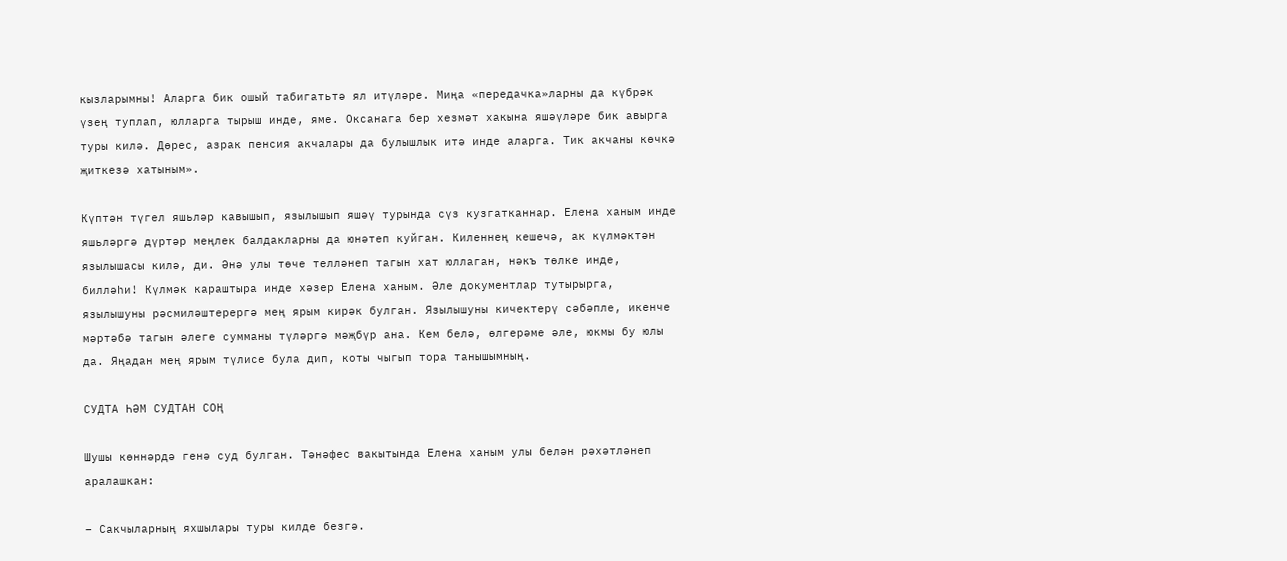кызларымны! Аларга бик ошый табигатьтә ял итүләре. Миңа «передачка»ларны да күбрәк үзең туплап, юлларга тырыш инде, яме. Оксанага бер хезмәт хакына яшәүләре бик авырга туры килә. Дөрес, азрак пенсия акчалары да булышлык итә инде аларга. Тик акчаны көчкә җиткезә хатыным».

Күптән түгел яшьләр кавышып, язылышып яшәү турында сүз кузгатканнар. Елена ханым инде яшьләргә дүртәр меңлек балдакларны да юнәтеп куйган. Киленнең кешечә, ак күлмәктән язылышасы килә, ди. Әнә улы төче телләнеп тагын хат юллаган, нәкъ төлке инде, билләһи! Күлмәк караштыра инде хәзер Елена ханым. Әле документлар тутырырга, язылышуны рәсмиләштерергә мең ярым кирәк булган. Язылышуны кичектерү сәбәпле, икенче мәртәбә тагын әлеге сумманы түләргә мәҗбүр ана. Кем белә, өлгерәме әле, юкмы бу юлы да. Яңадан мең ярым түлисе була дип, коты чыгып тора танышымның.

СУДТА ҺӘМ СУДТАН СОҢ

Шушы көннәрдә генә суд булган. Тәнәфес вакытында Елена ханым улы белән рәхәтләнеп аралашкан:

– Сакчыларның яхшылары туры килде безгә.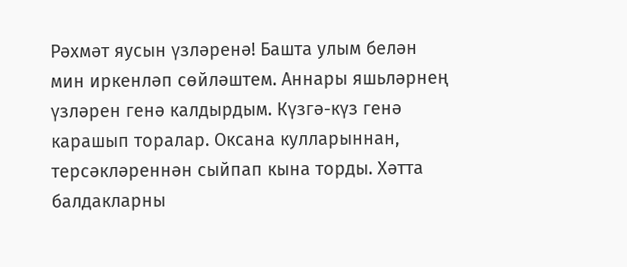Рәхмәт яусын үзләренә! Башта улым белән мин иркенләп сөйләштем. Аннары яшьләрнең үзләрен генә калдырдым. Күзгә-күз генә карашып торалар. Оксана кулларыннан, терсәкләреннән сыйпап кына торды. Хәтта балдакларны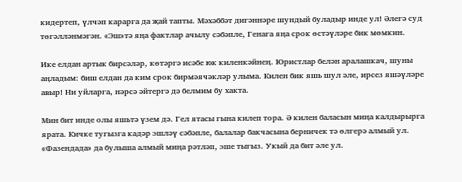кидертеп, үлчәп карарга да җай тапты. Мәхәббәт дигәннәре шундый буладыр инде ул! Әлегә суд төгәлләнмәгән. «Эш»тә яңа фактлар ачылу сәбәпле, Генага яңа срок өстәүләре бик мөмкин.

Ике елдан артык бирсәләр, көтәргә исәбе юк киленкәйнең. Юристлар белән аралашкач, шуны аңладым: биш елдан да ким срок бирмәячәкләр улыма. Килен бик яшь шул әле, ирсез яшәүләре авыр! Ни уйларга, нәрсә әйтергә дә белмим бу хакта.

Мин бит инде олы яшьтә үзем дә. Гел ятасы гына килеп тора. Ә килен баласын миңа калдырырга ярата. Кичке тугызга кадәр эшләү сәбәпле, балалар бакчасына берничек тә өлгерә алмый ул. «Фазендада» да булыша алмый миңа рәтләп, эше тыгыз. Укый да бит әле ул.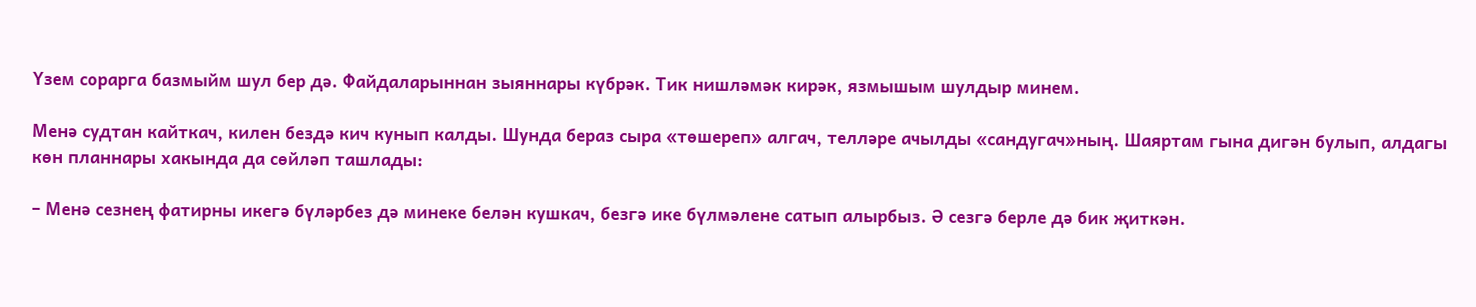Үзем сорарга базмыйм шул бер дә. Файдаларыннан зыяннары күбрәк. Тик нишләмәк кирәк, язмышым шулдыр минем.

Менә судтан кайткач, килен бездә кич кунып калды. Шунда бераз сыра «төшереп» алгач, телләре ачылды «сандугач»ның. Шаяртам гына дигән булып, алдагы көн планнары хакында да сөйләп ташлады:

– Менә сезнең фатирны икегә бүләрбез дә минеке белән кушкач, безгә ике бүлмәлене сатып алырбыз. Ә сезгә берле дә бик җиткән.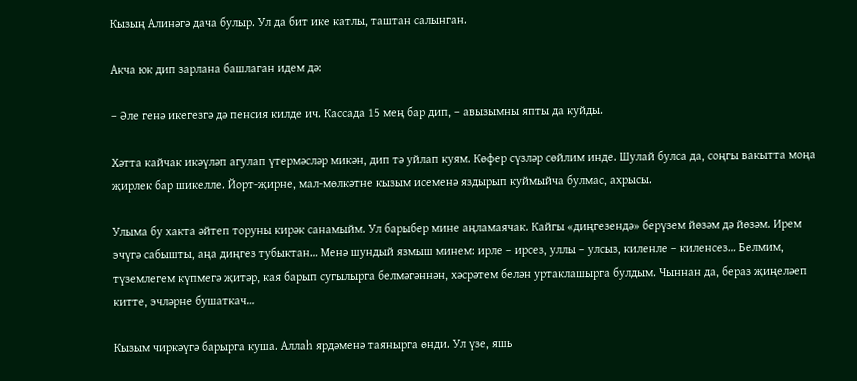Кызың Алинәгә дача булыр. Ул да бит ике катлы, таштан салынган.

Акча юк дип зарлана башлаган идем дә:

– Әле генә икегезгә дә пенсия килде ич. Кассада 15 мең бар дип, – авызымны япты да куйды.

Хәтта кайчак икәүләп агулап үтермәсләр микән, дип тә уйлап куям. Көфер сүзләр сөйлим инде. Шулай булса да, соңгы вакытта моңа җирлек бар шикелле. Йорт-җирне, мал-мөлкәтне кызым исеменә яздырып куймыйча булмас, ахрысы.

Улыма бу хакта әйтеп торуны кирәк санамыйм. Ул барыбер мине аңламаячак. Кайгы «диңгезендә» берүзем йөзәм дә йөзәм. Ирем эчүгә сабышты, аңа диңгез тубыктан… Менә шундый язмыш минем: ирле – ирсез, уллы – улсыз, киленле – киленсез… Белмим, түземлегем күпмегә җитәр, кая барып сугылырга белмәгәннән, хәсрәтем белән уртаклашырга булдым. Чыннан да, бераз җиңеләеп китте, эчләрне бушаткач…

Кызым чиркәүгә барырга куша. Аллаһ ярдәменә таянырга өнди. Ул үзе, яшь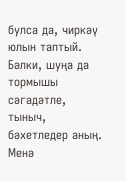булса да, чиркәү юлын таптый. Бәлки, шуңа да тормышы сәгадәтле, тыныч, бәхетледер аның. Менә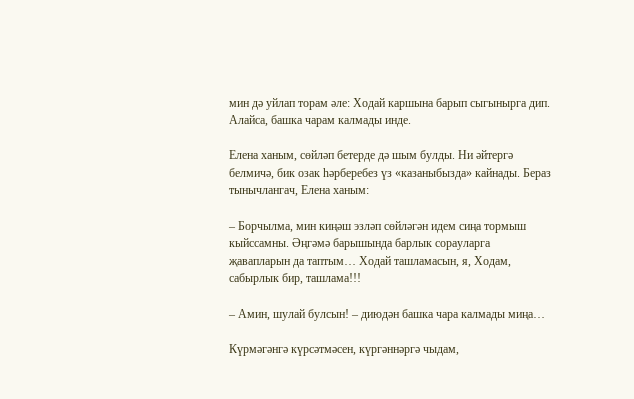мин дә уйлап торам әле: Ходай каршына барып сыгынырга дип. Алайса, башка чарам калмады инде.

Елена ханым, сөйләп бетерде дә шым булды. Ни әйтергә белмичә, бик озак һәрберебез үз «казаныбызда» кайнады. Бераз тынычлангач, Елена ханым:

– Борчылма, мин киңәш эзләп сөйләгән идем сиңа тормыш кыйссамны. Әңгәмә барышында барлык сорауларга җавапларын да таптым… Ходай ташламасын, я, Ходам, сабырлык бир, ташлама!!!

– Амин, шулай булсын! – диюдән башка чара калмады миңа…

Күрмәгәнгә күрсәтмәсен, күргәннәргә чыдам,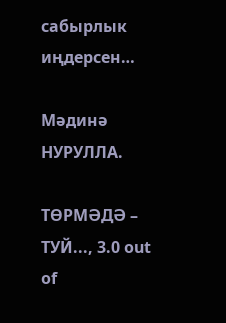сабырлык иңдерсен…

Мәдинә НУРУЛЛА.

ТӨРМӘДӘ – ТУЙ..., 3.0 out of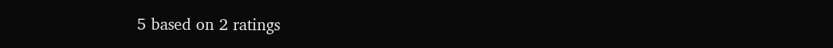5 based on 2 ratings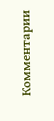Комментарии